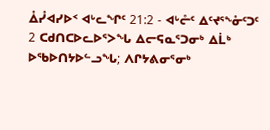ᐂᓮᐊᓯᐅᑉ ᐊᒡᓚᖏᑦ 21:2 - ᐊᒡᓔᑦ ᐃᑦᔪᕐᖕᓁᑦᑐᑦ
2 ᑕᑯᑎᑕᐅᓚᐅᕐᐳᖓ ᐃᓕᕋᓇᕐᑐᓂᒃ ᐃᒫᒃ ᐅᖃᐅᑎᔭᐅᓪᓗᖓ; ᐱᒋᔭᕕᓂᕐᓂᒃ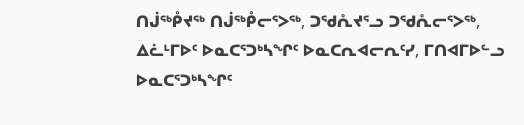ᑎᒎᖅᑬᔪᖅ ᑎᒎᖅᑬᓕᕐᐳᖅ, ᑐᖁᕅᔪᕐᓗ ᑐᖁᕅᓕᕐᐳᖅ, ᐃᓛᒻᒥᐅᑦ ᐅᓇᑕᕐᑐᒃᓴᖏᑦ ᐅᓇᑕᕆᐊᓕᕆᑦᓯ, ᒥᑎᐊᒥᐅᓪᓗ ᐅᓇᑕᕐᑐᒃᓴᖏᑦ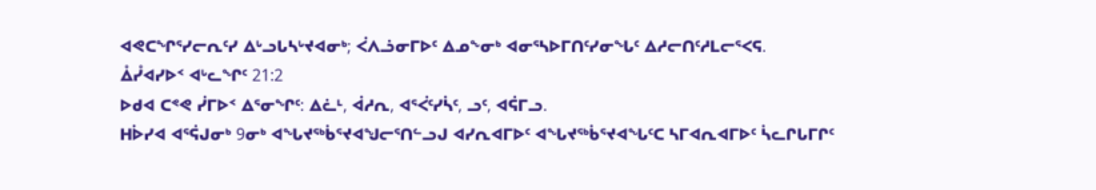ᐊᕙᑕᖏᕐᓯᓕᕆᑦᓯ ᐃᒡᓗᒐᓴᒡᔪᐊᓂᒃ; ᐹᐱᓘᓂᒥᐅᑦ ᐃᓄᖕᓂᒃ ᐊᓂᕐᓴᐅᒥᑎᑦᓯᓂᖓᑦ ᐃᓱᓕᑎᑦᓱᒪᓕᕐᐸᕋ.
ᐂᓮᐊᓯᐅᑉ ᐊᒡᓚᖏᑦ 21:2
ᐅᑯᐊ ᑕᕝᕙ ᓰᒥᐅᑉ ᐃᕐᓂᖏᑦ: ᐃᓛᒻ, ᐋᓱᕆ, ᐊᕐᐹᑦᓯᓵᑦ, ᓗᑦ, ᐊᕌᒥᓗ.
ᕼᐆᓯᐊ ᐊᕐᕌᒍᓂᒃ 9ᓂᒃ ᐊᖓᔪᖅᑳᕐᔪᐊᖑᓕᕐᑎᓪᓗᒍ ᐊᓯᕆᐊᒥᐅᑦ ᐊᖓᔪᖅᑳᕐᔪᐊᖓᑦᑕ ᓴᒥᐊᕆᐊᒥᐅᑦ ᓵᓚᒋᒐᒥᒋᑦ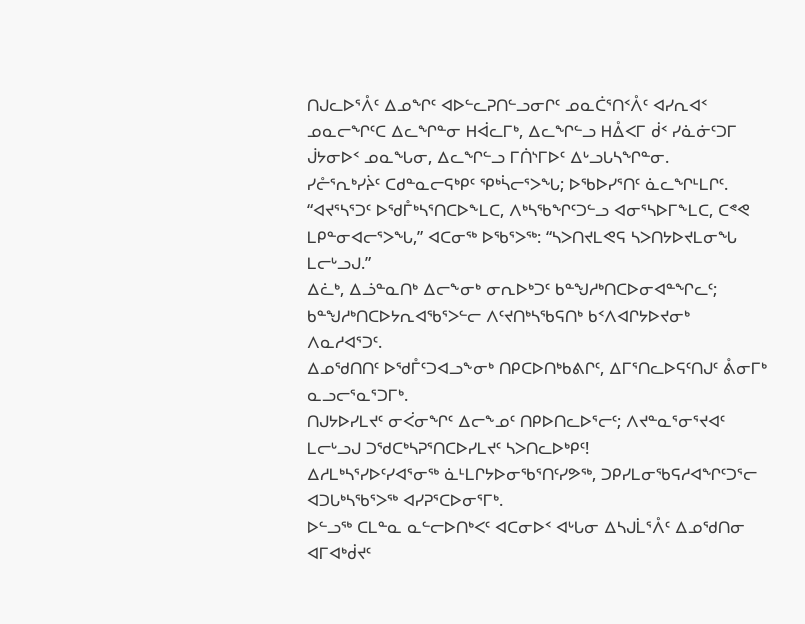ᑎᒍᓚᐅᕐᐰᑦ ᐃᓄᖏᑦ ᐊᐅᓪᓚᕈᑎᓪᓗᓂᒋᑦ ᓄᓇᑖᕐᑎᑉᐰᑦ ᐊᓯᕆᐊᑉ ᓄᓇᓕᖏᑦᑕ ᐃᓚᖏᓐᓂ ᕼᐋᓚᒥᒃ, ᐃᓚᖏᓪᓗ ᕼᐂᐸᒥ ᑰᑉ ᓯᓈᓃᑦᑐᒥ ᒎᔭᓂᐅᑉ ᓄᓇᖓᓂ, ᐃᓚᖏᓪᓗ ᒥᑏᔅᒥᐅᑦ ᐃᒡᓗᒐᓴᖏᓐᓂ.
ᓯᓔᕐᕆᒃᓯᔩᑦ ᑕᑯᓐᓇᓕᕋᒃᑭᑦ ᕿᒃᓵᓕᕐᐳᖓ; ᐅᖃᐅᓯᕐᑎᑦ ᓈᓚᖏᒻᒪᒋᑦ.
“ᐊᔪᕐᓴᕐᑐᑦ ᐅᖁᒤᒃᓴᕐᑎᑕᐅᖕᒪᑕ, ᐱᒃᓴᖃᖏᑦᑐᓪᓗ ᐊᓂᕐᓴᐅᒥᖕᒪᑕ, ᑕᕝᕙ ᒪᑭᓐᓂᐊᓕᕐᐳᖓ,” ᐊᑕᓂᖅ ᐅᖃᕐᐳᖅ: “ᓴᐳᑎᔪᒪᕙᕋ ᓴᐳᑎᔭᐅᔪᒪᓂᖓ ᒪᓕᒡᓗᒍ.”
ᐃᓛᒃ, ᐃᓘᓐᓇᑎᒃ ᐃᓕᖕᓂᒃ ᓂᕆᐅᒃᑐᑦ ᑲᓐᖑᓱᒃᑎᑕᐅᓂᐊᓐᖏᓚᑦ; ᑲᓐᖑᓱᒃᑎᑕᐅᔭᕆᐊᖃᕐᐳᓪᓕ ᐱᑦᔪᑎᒃᓴᖃᕋᑎᒃ ᑲᑉᐱᐊᒋᔭᐅᔪᓂᒃ ᐱᓇᓱᐊᕐᑐᑦ.
ᐃᓄᖁᑎᑎᑦ ᐅᖁᒤᑦᑐᐊᓗᖕᓂᒃ ᑎᑭᑕᐅᑎᒃᑲᕕᒋᑦ, ᐃᒥᕐᑎᓚᐅᕋᑦᑎᒍᑦ ᕔᓂᒥᒃ ᓇᓗᓕᕐᓇᕐᑐᒥᒃ.
ᑎᒍᔭᐅᓯᒪᔪᑦ ᓂᐹᓂᖏᑦ ᐃᓕᖕᓄᑦ ᑎᑭᐅᑎᓚᐅᕐᓕᑦ; ᐱᔪᓐᓇᕐᓂᕐᔪᐊᑦ ᒪᓕᒡᓗᒍ ᑐᖁᑕᒃᓴᕈᕐᑎᑕᐅᓯᒪᔪᑦ ᓴᐳᑎᓚᐅᒃᑭᑦ!
ᐃᓱᒪᒃᓴᕐᓯᐅᑦᓯᐊᕐᓂᖅ ᓈᒻᒪᒋᔭᐅᓂᖃᕐᑎᑦᓯᕗᖅ, ᑐᑭᓯᒪᓂᖃᕋᓱᐊᖏᑦᑐᕐᓕ ᐊᑐᒐᒃᓴᖃᕐᐳᖅ ᐊᓯᕈᕐᑕᐅᓂᕐᒥᒃ.
ᐅᓪᓗᖅ ᑕᒪᓐᓇ ᓇᓪᓕᐅᑎᒃᐸᑦ ᐊᑕᓂᐅᑉ ᐊᒡᒐᓂ ᐃᓴᒍᒫᕐᐰᑦ ᐃᓄᖁᑎᓂ ᐊᒥᐊᒃᑰᔪᑦ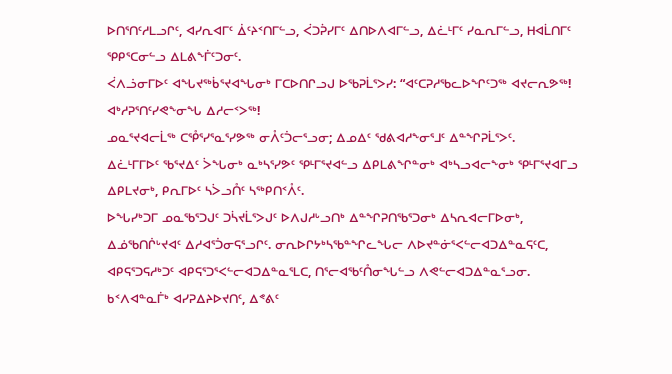ᐅᑎᕐᑎᑦᓱᒪᓗᒋᑦ, ᐊᓯᕆᐊᒥᑦ ᐄᑦᔨᑉᑎᒥᓪᓗ, ᐹᑐᕉᓯᒥᑦ ᐃᑎᐅᐱᐊᒥᓪᓗ, ᐃᓛᒻᒥᑦ ᓯᓇᕆᒥᓪᓗ, ᕼᐊᒫᑎᒥᑦ ᕿᑭᕐᑕᓂᓪᓗ ᐃᒪᕕᖕᒦᑦᑐᓂᑦ.
ᐹᐱᓘᓂᒥᐅᑦ ᐊᖓᔪᖅᑳᕐᔪᐊᖓᓂᒃ ᒥᑕᐅᑎᒋᓗᒍ ᐅᖃᕈᒫᕐᐳᓯ: “ᐊᑦᑕᕈᓱᖃᓚᐅᖏᑦᑐᖅ ᐊᔪᓕᕆᕗᖅ! ᐊᒃᓱᕈᕐᑎᑦᓯᕙᖕᓂᖓ ᐃᓱᓕᑉᐳᖅ!
ᓄᓇᕐᔪᐊᓕᒫᖅ ᑕᕾᕐᓯᕐᓇᕐᓯᕗᖅ ᓂᐰᑦᑑᓕᕐᓗᓂ; ᐃᓄᐃᑦ ᖁᕕᐊᓱᖕᓂᕐᒧᑦ ᐃᓐᖏᕈᒫᕐᐳᑦ.
ᐃᓛᒻᒥᒥᐅᑦ ᖃᕐᔪᐃᑦ ᐴᖓᓂᒃ ᓇᒃᓴᕐᓯᕗᑦ ᕿᒻᒥᕐᔪᐊᓪᓗ ᐃᑭᒪᕕᖏᓐᓂᒃ ᐊᒃᓴᓗᐊᓕᖕᓂᒃ ᕿᒻᒥᕐᔪᐊᒥᓗ ᐃᑭᒪᔪᓂᒃ, ᑭᕆᒥᐅᑦ ᓴᐴᓗᑍᑦ ᓴᖅᑭᑎᑉᐰᑦ.
ᐅᖓᓯᒃᑐᒥ ᓄᓇᖃᕐᑐᒍᑦ ᑐᓵᔪᒫᕐᐳᒍᑦ ᐅᐱᒍᓱᒡᓗᑎᒃ ᐃᓐᖏᕈᑎᖃᕐᑐᓂᒃ ᐃᓴᕆᐊᓕᒥᐅᓂᒃ, ᐃᓅᖃᑎᒌᒡᔪᐊᑦ ᐃᓱᐊᕐᑑᓂᕋᕐᓗᒋᑦ. ᓂᕆᐅᒋᔭᒃᓴᖃᓐᖏᓚᖓᓕ ᐱᐅᔪᓐᓃᕐᐸᓪᓕᐊᑐᐃᓐᓇᕋᑦᑕ, ᐊᑭᕋᕐᑐᕋᓱᒃᑐᑦ ᐊᑭᕋᕐᑐᕐᐸᓪᓕᐊᑐᐃᓐᓇᕐᒪᑕ, ᑎᕐᓕᐊᖃᑦᑍᓂᖓᓪᓗ ᐱᕙᓪᓕᐊᑐᐃᓐᓇᕐᓗᓂ.
ᑲᑉᐱᐊᓐᓇᒦᒃ ᐊᓯᕈᐃᔨᐅᔪᑎᑦ, ᐃᕝᕕᑦ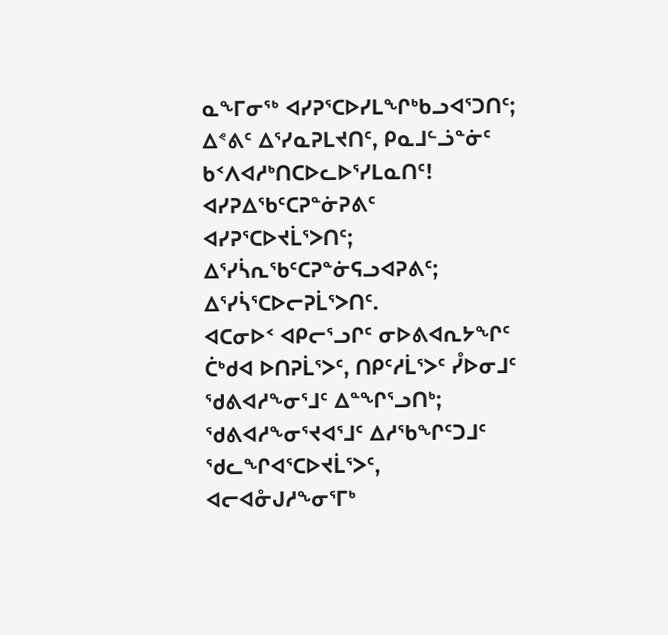ᓇᖕᒥᓂᖅ ᐊᓯᕈᕐᑕᐅᓯᒪᖏᒃᑲᓗᐊᕐᑐᑎᑦ; ᐃᕝᕕᑦ ᐃᕐᓯᓇᕈᒪᔪᑎᑦ, ᑭᓇᒧᓪᓘᓐᓃᑦ ᑲᑉᐱᐊᓱᒃᑎᑕᐅᓚᐅᕐᓯᒪᓇᑎᑦ! ᐊᓯᕈᐃᖃᑦᑕᕈᓐᓃᕈᕕᑦ ᐊᓯᕈᕐᑕᐅᔪᒫᕐᐳᑎᑦ; ᐃᕐᓯᓵᕆᖃᑦᑕᕈᓐᓃᕋᓗᐊᕈᕕᑦ; ᐃᕐᓯᓵᕐᑕᐅᓕᕈᒫᕐᐳᑎᑦ.
ᐊᑕᓂᐅᑉ ᐊᑭᓕᕐᓗᒋᑦ ᓂᐅᕕᐊᕆᔭᖏᑦ ᑖᒃᑯᐊ ᐅᑎᕈᒫᕐᐳᑦ, ᑎᑭᑦᓱᒫᕐᐳᑦ ᓮᐅᓂᒧᑦ ᖁᕕᐊᓱᖕᓂᕐᒧᑦ ᐃᓐᖏᕐᓗᑎᒃ; ᖁᕕᐊᓱᖕᓂᕐᔪᐊᕐᒧᑦ ᐃᓱᖃᖏᑦᑐᒧᑦ ᖁᓚᖏᐊᕐᑕᐅᔪᒫᕐᐳᑦ, ᐊᓕᐊᓁᒍᓱᖕᓂᕐᒥᒃ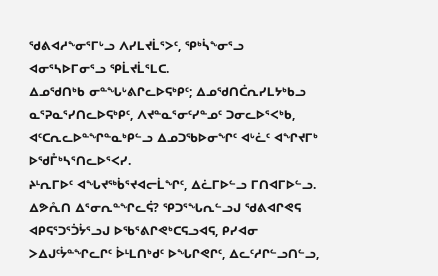ᖁᕕᐊᓱᖕᓂᕐᒥᒡᓗ ᐱᓯᒪᔪᒫᕐᐳᑦ, ᕿᒃᓵᖕᓂᕐᓗ ᐊᓂᕐᓴᐅᒥᓂᕐᓗ ᕿᒫᔪᒫᕐᒪᑕ.
ᐃᓄᖁᑎᒃᑲ ᓂᓐᖓᒡᕕᒋᓚᐅᕋᒃᑭᑦ; ᐃᓄᖁᑎᑖᕆᓯᒪᔭᒃᑲᓗ ᓇᕐᕈᓇᕐᓯᑎᓚᐅᕋᒃᑭᑦ, ᐱᔪᓐᓇᕐᓂᑦᓯᓐᓄᑦ ᑐᓂᓚᐅᕐᐸᒃᑲ, ᐊᑦᑕᕆᓚᐅᓐᖏᓐᓇᒃᑭᓪᓗ ᐃᓄᑐᖃᐅᓂᖏᑦ ᐊᒡᓛᑦ ᐊᖏᔪᒥᒃ ᐅᖁᒤᒃᓴᕐᑎᓚᐅᕐᐸᓯ.
ᔨᒻᕆᒥᐅᑦ ᐊᖓᔪᖅᑳᕐᔪᐊᓕᒫᖏᑦ, ᐃᓛᒥᐅᓪᓗ ᒥᑎᐊᒥᐅᓪᓗ.
ᐃᕗᕅᑎ ᐃᕐᓂᕆᓐᖏᓚᕌ? ᕿᑐᕐᖓᕆᓪᓗᒍ ᖁᕕᐊᒋᕙᕋ ᐊᑭᕋᕐᑐᕐᑑᔮᕐᓗᒍ ᐅᖃᕐᕕᒋᕙᒃᑕᕋᓗᐊᕋ, ᑭᓯᐊᓂ ᐳᐃᒍᑦᔮᓐᖏᓚᒋᑦ ᐆᒻᒪᑎᒃᑯᑦ ᐅᖓᒋᕙᒋᑦ, ᐃᓚᑦᓱᒋᓪᓗᑎᓪᓗ,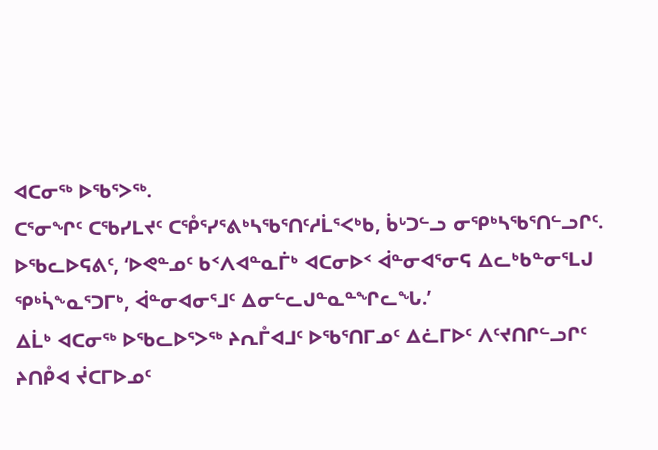ᐊᑕᓂᖅ ᐅᖃᕐᐳᖅ.
ᑕᕐᓂᖏᑦ ᑕᖃᓯᒪᔪᑦ ᑕᕾᕐᓯᕐᕕᒃᓴᖃᕐᑎᑦᓱᒫᕐᐸᒃᑲ, ᑳᒡᑐᓪᓗ ᓂᕿᒃᓴᖃᕐᑎᓪᓗᒋᑦ.
ᐅᖃᓚᐅᕋᕕᑦ, ‘ᐅᕙᓐᓄᑦ ᑲᑉᐱᐊᓐᓇᒦᒃ ᐊᑕᓂᐅᑉ ᐋᓐᓂᐊᕐᓂᕋ ᐃᓚᒃᑲᓐᓂᕐᒪᒍ ᕿᒃᓵᖕᓇᕐᑐᒥᒃ, ᐋᓐᓂᐊᓂᕐᒧᑦ ᐃᓂᓪᓚᒍᓐᓇᓐᖏᓚᖓ.’
ᐃᒫᒃ ᐊᑕᓂᖅ ᐅᖃᓚᐅᕐᐳᖅ ᔨᕆᒤᐊᒧᑦ ᐅᖃᕐᑎᒥᓄᑦ ᐃᓛᒥᐅᑦ ᐱᑦᔪᑎᒋᓪᓗᒋᑦ ᔨᑎᑬᐊ ᔫᑕᒥᐅᓄᑦ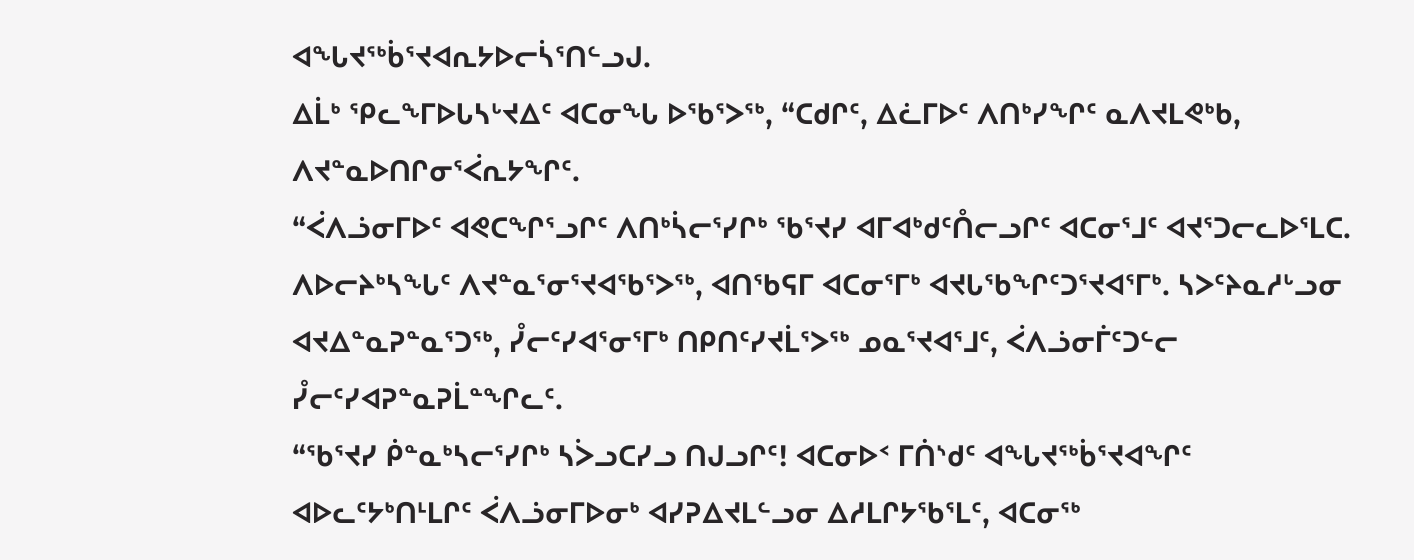ᐊᖓᔪᖅᑳᕐᔪᐊᕆᔭᐅᓕᓵᕐᑎᓪᓗᒍ.
ᐃᒫᒃ ᕿᓚᖕᒥᐅᒐᓴᒡᔪᐃᑦ ᐊᑕᓂᖓ ᐅᖃᕐᐳᖅ, “ᑕᑯᒋᑦ, ᐃᓛᒥᐅᑦ ᐱᑎᒃᓯᖏᑦ ᓇᐱᔪᒪᕙᒃᑲ, ᐱᔪᓐᓇᐅᑎᒋᓂᕐᐹᕆᔭᖏᑦ.
“ᐹᐱᓘᓂᒥᐅᑦ ᐊᕙᑕᖏᕐᓗᒋᑦ ᐱᑎᒃᓵᓕᕐᓯᒋᒃ ᖃᕐᔪᓯ ᐊᒥᐊᒃᑯᑦᑍᓕᓗᒋᑦ ᐊᑕᓂᕐᒧᑦ ᐊᔪᕐᑐᓕᓚᐅᕐᒪᑕ.
ᐱᐅᓕᔨᒃᓴᖓᑦ ᐱᔪᓐᓇᕐᓂᕐᔪᐊᖃᕐᐳᖅ, ᐊᑎᖃᕋᒥ ᐊᑕᓂᕐᒥᒃ ᐊᔪᒐᖃᖏᑦᑐᕐᔪᐊᕐᒥᒃ. ᓴᐳᑦᔨᓇᓱᒡᓗᓂ ᐊᔪᐃᓐᓇᕈᓐᓇᕐᑐᖅ, ᓮᓕᑦᓯᐊᕐᓂᕐᒥᒃ ᑎᑭᑎᑦᓯᔪᒫᕐᐳᖅ ᓄᓇᕐᔪᐊᕐᒧᑦ, ᐹᐱᓘᓂᒦᑦᑐᓪᓕ ᓮᓕᑦᓯᐊᕈᓐᓇᕈᒫᓐᖏᓚᑦ.
“ᖃᕐᔪᓯ ᑮᓐᓇᒃᓴᓕᕐᓯᒋᒃ ᓴᐴᓗᑕᓯᓗ ᑎᒍᓗᒋᑦ! ᐊᑕᓂᐅᑉ ᒥᑏᔅᑯᑦ ᐊᖓᔪᖅᑳᕐᔪᐊᖏᑦ ᐊᐅᓚᑦᔭᒃᑎᒻᒪᒋᑦ ᐹᐱᓘᓂᒥᐅᓂᒃ ᐊᓯᕈᐃᔪᒪᓪᓗᓂ ᐃᓱᒪᒋᔭᖃᕐᒪᑦ, ᐊᑕᓂᖅ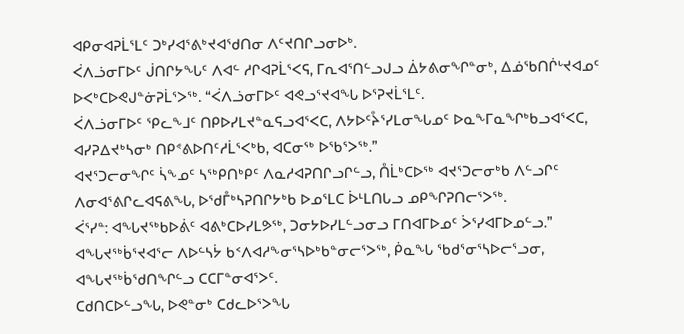ᐊᑭᓂᐊᕈᒫᕐᒪᑦ ᑐᒃᓯᐊᕐᕕᒃᔪᐊᖁᑎᓂ ᐱᑦᔪᑎᒋᓗᓂᐅᒃ.
ᐹᐱᓘᓂᒥᐅᑦ ᒎᑎᒋᔭᖓᑦ ᐱᐊᓪ ᓱᒋᐊᕈᒫᕐᐸᕋ, ᒥᕆᐊᕐᑎᓪᓗᒍᓗ ᐄᔭᕕᓂᖏᓐᓂᒃ, ᐃᓅᖃᑎᒌᒡᔪᐊᓄᑦ ᐅᐸᒃᑕᐅᕙᒍᓐᓃᕈᒫᕐᐳᖅ. “ᐹᐱᓘᓂᒥᐅᑦ ᐊᕙᓗᕐᔪᐊᖓ ᐅᕐᕈᔪᒫᕐᒪᑦ.
ᐹᐱᓘᓂᒥᐅᑦ ᕿᓚᖕᒧᑦ ᑎᑭᐅᓯᒪᔪᓐᓇᕋᓗᐊᕐᐸᑕ, ᐱᔭᐅᑦᔧᕐᓯᒪᓂᖓᓄᑦ ᐅᓇᖕᒥᓇᖏᒃᑲᓗᐊᕐᐸᑕ, ᐊᓯᕈᐃᔪᒃᓴᓂᒃ ᑎᑭᕝᕕᐅᑎᑦᓱᒫᕐᐸᒃᑲ, ᐊᑕᓂᖅ ᐅᖃᕐᐳᖅ.”
ᐊᔪᕐᑐᓕᓂᖏᑦ ᓵᖕᓄᑦ ᓴᖅᑭᑎᒃᑭᑦ ᐱᓇᓱᐊᕈᑎᒋᓗᒋᓪᓗ, ᑍᒫᒃᑕᐅᖅ ᐊᔪᕐᑐᓕᓂᒃᑲ ᐱᓪᓗᒋᑦ ᐱᓂᐊᕐᕕᒋᓚᐊᕋᕕᖓ, ᐅᖁᒤᒃᓴᕈᑎᒋᔭᒃᑲ ᐅᓄᕐᒪᑕ ᐆᒻᒪᑎᒐᓗ ᓄᑭᖏᕈᑎᓕᕐᐳᖅ.
ᐹᕐᓯᓐ: ᐊᖓᔪᖅᑲᐅᕖᑦ ᐊᕕᒃᑕᐅᓯᒪᕗᖅ, ᑐᓂᔭᐅᓯᒪᓪᓗᓂᓗ ᒥᑎᐊᒥᐅᓄᑦ ᐴᕐᓯᐊᒥᐅᓄᓪᓗ.”
ᐊᖓᔪᖅᑳᕐᔪᐊᕐᓕ ᐱᐅᓪᓴᔮ ᑲᑉᐱᐊᓱᖕᓂᕐᓴᐅᒃᑲᓐᓂᓕᕐᐳᖅ, ᑮᓇᖓ ᖃᑯᕐᓂᕐᓴᐅᓕᕐᓗᓂ, ᐊᖓᔪᖅᑳᖁᑎᖏᓪᓗ ᑕᑕᒥᓐᓂᐊᕐᐳᑦ.
ᑕᑯᑎᑕᐅᓪᓗᖓ, ᐅᕙᓐᓂᒃ ᑕᑯᓚᐅᕐᐳᖓ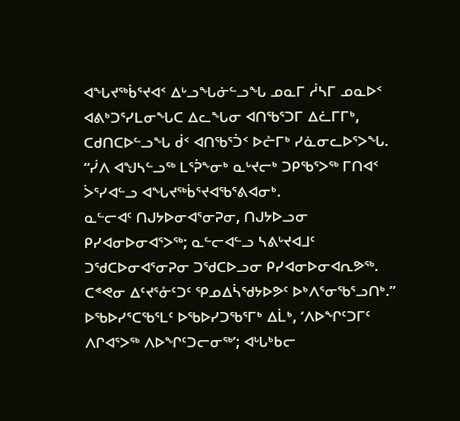ᐊᖓᔪᖅᑳᕐᔪᐊᑉ ᐃᒡᓗᖓᓃᓪᓗᖓ ᓄᓇᒥ ᓲᓴᒥ ᓄᓇᐅᑉ ᐊᕕᒃᑐᕐᓯᒪᓂᖓᑕ ᐃᓚᖓᓂ ᐊᑎᖃᕐᑐᒥ ᐃᓛᒥᒥᒃ, ᑕᑯᑎᑕᐅᓪᓗᖓ ᑰᑉ ᐊᑎᖃᕐᑑᑉ ᐅᓔᒥᒃ ᓯᓈᓂᓚᐅᕐᐳᖓ.
“ᓰᐱ ᐊᖑᓴᓪᓗᖅ ᒪᕐᕉᖕᓂᒃ ᓇᒡᔪᓕᒃ ᑐᑭᖃᕐᐳᖅ ᒥᑎᐊᑉ ᐴᕐᓯᐊᓪᓗ ᐊᖓᔪᖅᑳᕐᔪᐊᖃᕐᕕᐊᓂᒃ.
ᓇᓪᓕᐊᑦ ᑎᒍᔭᐅᓂᐊᕐᓂᕈᓂ, ᑎᒍᔭᐅᓗᓂ ᑭᓯᐊᓂᐅᓂᐊᕐᐳᖅ; ᓇᓪᓕᐊᓪᓗ ᓴᕕᒡᔪᐊᒧᑦ ᑐᖁᑕᐅᓂᐊᕐᓂᕈᓂ ᑐᖁᑕᐅᓗᓂ ᑭᓯᐊᓂᐅᓂᐊᕆᕗᖅ. ᑕᕝᕙᓂ ᐃᑦᔪᕐᓁᑦᑐᑦ ᕿᓄᐃᓵᖁᔭᐅᕗᑦ ᐅᒃᐱᕐᓂᖃᕐᓗᑎᒃ.”
ᐅᖃᐅᓯᕐᑕᖃᕐᒪᑦ ᐅᖃᐅᓯᑐᖃᕐᒥᒃ ᐃᒫᒃ, ‘ᐱᐅᖏᑦᑐᒥᑦ ᐱᒋᐊᕐᐳᖅ ᐱᐅᖏᑦᑐᓕᓂᖅ’; ᐊᒡᒐᒃᑲᓕ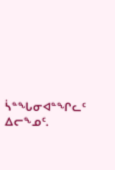ᓵᓐᖓᓂᐊᓐᖏᓚᑦ ᐃᓕᖕᓄᑦ.